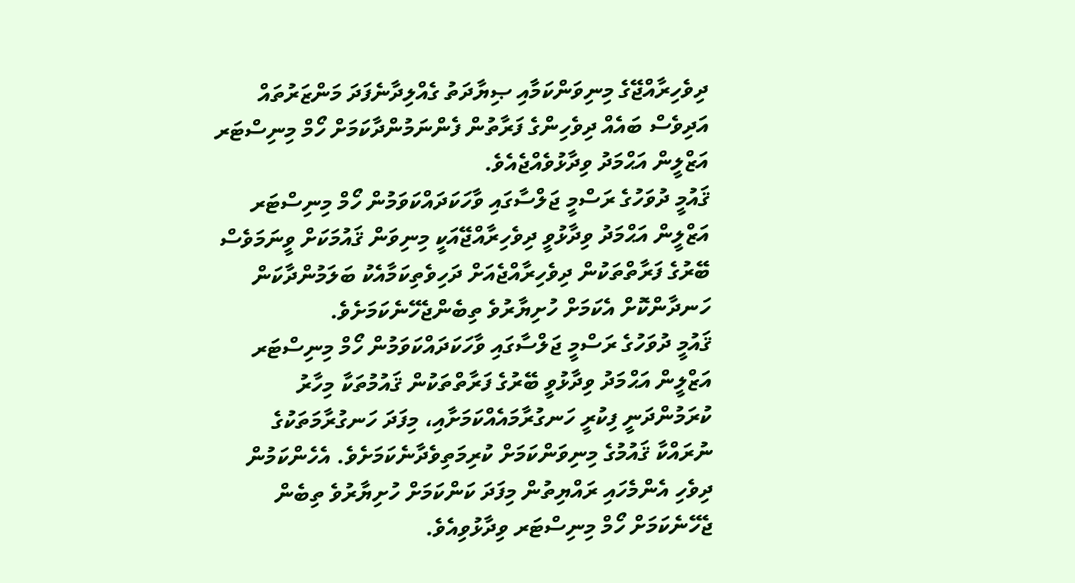ދިވެހިރާއްޖޭގެ މިނިވަންކަމާއި ޞިޔާދަތު ގެއްލިދާނެފަދަ މަންޒަރުތައް އަދިވެސް ބައެއް ދިވެހިންގެ ފަރާތުން ފެންނަމުންދާކަމަށް ހޯމް މިނިސްޓަރ އަޒްލީން އަޙްމަދު ވިދާޅުވެއްޖެއެވެ.
ޤައުމީ ދުވަހުގެ ރަސްމީ ޖަލްސާގައި ވާހަކަދައްކަވަމުން ހޯމް މިނިސްޓަރ އަޒްލީން އަޙްމަދު ވިދާޅުވީ ދިވެހިރާއްޖޭއަކީ މިނިވަން ޤައުމަކަށް ވީނަމަވެސް ބޭރުގެ ފަރާތްތަކުން ދިވެހިރާއްޖެއަށް ދަހިވެތިކަމާއެކު ބަލަމުންދާކަން ހަނދާންކޮށް އެކަމަށް ހުށިޔާރުވެ ތިބެންޖެހޭނެކަމަށެވެ.
ޤައުމީ ދުވަހުގެ ރަސްމީ ޖަލްސާގައި ވާހަކަދައްކަވަމުން ހޯމް މިނިސްޓަރ އަޒްލީން އަޙްމަދު ވިދާޅުވީ ބޭރުގެ ފަރާތްތަކުން ޤައުމުތަކާ މިހާރު ކުރަމުންދަނީ ފިކުރީ ހަނގުރާމައެއްކަމަށާއި، މިފަދަ ހަނގުރާމަތަކުގެ ނުރައްކާ ޤައުމުގެ މިނިވަންކަމަށް ކުރިމަތިވެދާނެކަމަށެވެ. އެހެންކަމުން ދިވެހި އެންމެހައި ރައްޔިތުން މިފަދަ ކަންކަމަށް ހުށިޔާރުވެ ތިބެން ޖެހޭނެކަމަށް ހޯމް މިނިސްޓަރ ވިދާޅުވިއެވެ.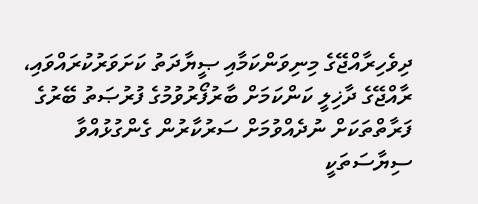ދިވެހިރާއްޖޭގެ މިނިވަންކަމާއި ޞީޔާދަތު ކަށަވަރުކުރައްވައި، ރާއްޖޭގެ ދާޚިލީ ކަންކަމަށް ބާރުފޯރުވުމުގެ ފުރުޞަތު ބޭރުގެ ފަރާތްތަކަށް ނުދެއްވުމަށް ސަރުކާރުން ގެންގުޅުއްވާ ސިޔާސަތަކީ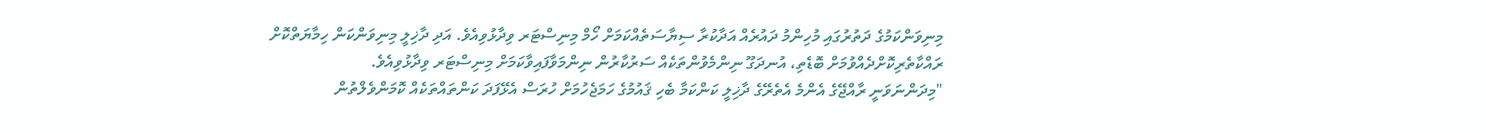މިނިވަންކަމުގެ ދަތުރުގައި މުހިންމު ދައުރެއް އަދާކުރާ ސިޔާސަތެއްކަމަށް ހޯމް މިނިސްޓަރ ވިދާޅުވިއެވެ. އަދި ދާޚިލީ މިނިވަންކަން ހިމާޔަތްކޮށް ރައްކާތެރިކޮށްދެއްވުމަށް ބޮޑެތި، އުނދަގޫ ނިންމެވުންތަކެއް ސަރުކާރުން ނިންމަވާފައިވާކަމަށް މިނިސްޓަރ ވިދާޅުވިއެވެ.
"މިދަންނަވަނީ ރާއްޖޭގެ އެންމެ އެތެރޭގެ ދާޚިލީ ކަންކަމާ ބެހި ޤައުމުގެ ހަމަޖެހުމަށް ހުރަސް އެޅޭފަދަ ކަންތައްތަކެއް ކޮމަންވެލްތުން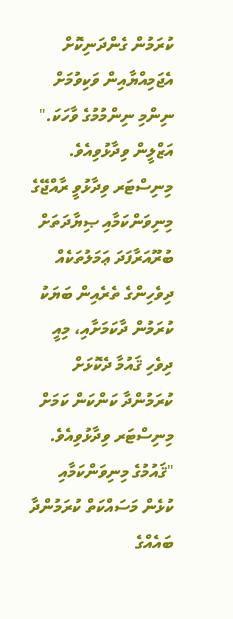ކުރަމުން ގެންދަނިކޮށް އެޖަމިއްޔާއިން ވަކިވުމަށް ނިންމި ނިންމުމުގެ ވާހަކަ." އަޒްލީން ވިދާޅުވިއެވެ.
މިނިސްޓަރ ވިދާޅުވީ ރާއްޖޭގެ މިނިވަންކަމާއި ޞިޔާދަތަށް ބުރޫއަރާފަދަ ޢަމަލުތަކެއް ދިވެހިންގެ ތެރެއިން ބަޔަކު ކުރަމުން ދާކަމަށާއި، މިއީ ދިވެހި ޤައުމާ ދެކޮޅަށް ކުރަމުންދާ ކަންކަން ކަމަށް މިނިސްޓަރ ވިދާޅުވިއެވެ.
"ޤައުމުގެ މިނިވަންކަމާއި ކުޅެން މަސައްކަތް ކުރަމުންދާ ބައެއްގެ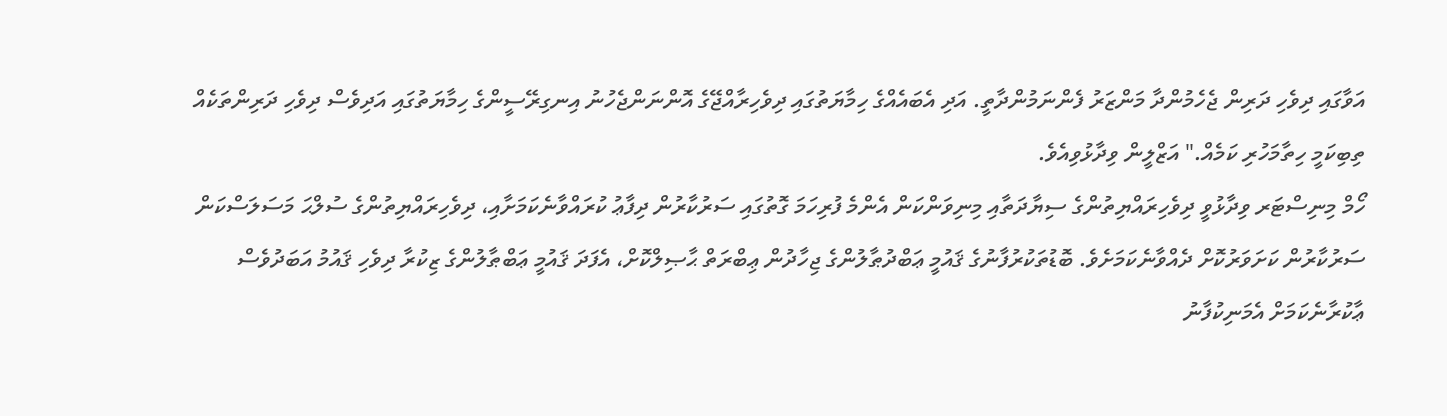އަވާގައި ދިވެހި ދަރިން ޖެހެމުންދާ މަންޒަރު ފެންނަމުންދާތީ. އަދި އެބައެއްގެ ހިމާޔަތުގައި ދިވެހިރާއްޖޭގެ އޮންނަންޖެހުނު އިނގިރޭސީންގެ ހިމާޔަތުގައި އަދިވެސް ދިވެހި ދަރިންތަކެއް ތިބިކަމީ ހިތާމަހުރި ކަމެއް." އަޒްލީން ވިދާޅުވިއެވެ.
ހޯމް މިނިސްޓަރ ވިދާޅުވީ ދިވެހިރައްޔިތުންގެ ސިޔާދަތާއި މިނިވަންކަން އެންމެ ފުރިހަމަ ގޮތުގައި ސަރުކާރުން ދިފާޢު ކުރައްވާނެކަމަށާއި، ދިވެހިރައްޔިތުންގެ ސުލްޙަ މަސަލަސްކަން ސަރުކާރުން ކަށަވަރުކޮށް ދެއްވާނެކަމަށެވެ. ބޮޑުތަކުރުފާނުގެ ޤައުމީ ޢަބްދުޠާލުންގެ ޖިހާދުން ޢިބްރަތް ޙާޞިލްކޮށް، އެފަދަ ޤައުމީ ޢަބްޠާލުންގެ ޒިކުރާ ދިވެހި ޤައުމު އަބަދުވެސް ޢާކުރާނެކަމަށް އެމަނިކުފާނު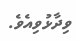ވިދާޅުވިއެވެ.